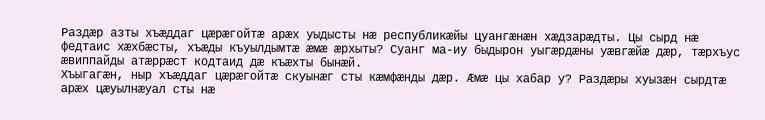Раздӕр азты хъӕддаг цӕрӕгойтӕ арӕх уыдысты нӕ республикӕйы цуангӕнӕн хӕдзарӕдты. Цы сырд нӕ федтаис хӕхбӕсты, хъӕды къуылдымтӕ ӕмӕ ӕрхыты? Суанг ма-иу быдырон уыгӕрдӕны уӕвгӕйӕ дӕр, тӕрхъус ӕвиппайды атӕррӕст кодтаид дӕ къӕхты бынӕй.
Хъыгагӕн, ныр хъӕддаг цӕрӕгойтӕ скуынӕг сты кӕмфӕнды дӕр. Ӕмӕ цы хабар у? Раздӕры хуызӕн сырдтӕ арӕх цӕуылнӕуал сты нӕ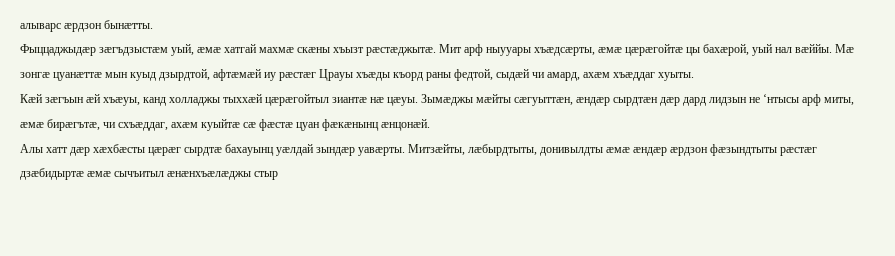алыварс ӕрдзон бынӕтты.
Фыццаджыдӕр зӕгъдзыстӕм уый, ӕмӕ хатгай махмӕ скӕны хъызт рӕстӕджытӕ. Мит арф ныууары хъӕдсӕрты, ӕмӕ цӕрӕгойтӕ цы бахӕрой, уый нал вӕййы. Мӕ зонгӕ цуанӕттӕ мын куыд дзырдтой, афтӕмӕй иу рӕстӕг Црауы хъӕды къорд раны федтой, сыдӕй чи амард, ахӕм хъӕддаг хуыты.
Кӕй зӕгъын ӕй хъӕуы, канд холладжы тыххӕй цӕрӕгойтыл зиантӕ нӕ цӕуы. Зымӕджы мӕйты сӕгуыттӕн, ӕндӕр сырдтӕн дӕр дард лидзын не ‘нтысы арф миты, ӕмӕ бирӕгътӕ, чи схъӕддаг, ахӕм куыйтӕ сӕ фӕстӕ цуан фӕкӕнынц ӕнцонӕй.
Алы хатт дӕр хӕхбӕсты цӕрӕг сырдтӕ бахауынц уӕлдай зындӕр уавӕрты. Митзӕйты, лӕбырдтыты, донивылдты ӕмӕ ӕндӕр ӕрдзон фӕзындтыты рӕстӕг дзӕбидыртӕ ӕмӕ сычъитыл ӕнӕнхъӕлӕджы стыр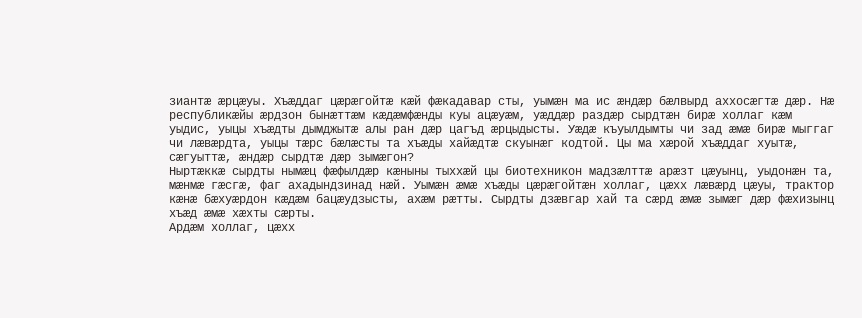зиантӕ ӕрцӕуы. Хъӕддаг цӕрӕгойтӕ кӕй фӕкадавар сты, уымӕн ма ис ӕндӕр бӕлвырд аххосӕгтӕ дӕр. Нӕ республикӕйы ӕрдзон бынӕттӕм кӕдӕмфӕнды куы ацӕуӕм, уӕддӕр раздӕр сырдтӕн бирӕ холлаг кӕм уыдис, уыцы хъӕдты дымджытӕ алы ран дӕр цагъд ӕрцыдысты. Уӕдӕ къуылдымты чи зад ӕмӕ бирӕ мыггаг чи лӕвӕрдта, уыцы тӕрс бӕлӕсты та хъӕды хайӕдтӕ скуынӕг кодтой. Цы ма хӕрой хъӕддаг хуытӕ, сӕгуыттӕ, ӕндӕр сырдтӕ дӕр зымӕгон?
Ныртӕккӕ сырдты нымӕц фӕфылдӕр кӕныны тыххӕй цы биотехникон мадзӕлттӕ арӕзт цӕуынц, уыдонӕн та, мӕнмӕ гӕсгӕ, фаг ахадындзинад нӕй. Уымӕн ӕмӕ хъӕды цӕрӕгойтӕн холлаг, цӕхх лӕвӕрд цӕуы, трактор кӕнӕ бӕхуӕрдон кӕдӕм бацӕудзысты, ахӕм рӕтты. Сырдты дзӕвгар хай та сӕрд ӕмӕ зымӕг дӕр фӕхизынц хъӕд ӕмӕ хӕхты сӕрты.
Ардӕм холлаг, цӕхх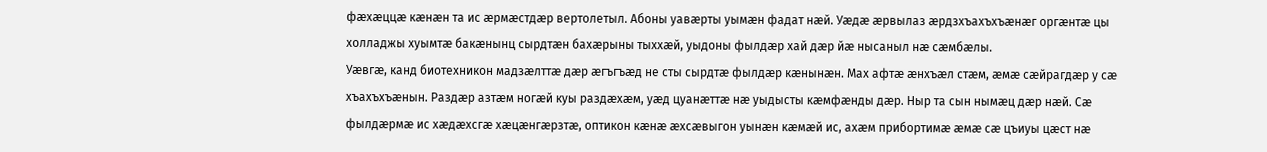фӕхӕццӕ кӕнӕн та ис ӕрмӕстдӕр вертолетыл. Абоны уавӕрты уымӕн фадат нӕй. Уӕдӕ ӕрвылаз ӕрдзхъахъхъӕнӕг оргӕнтӕ цы холладжы хуымтӕ бакӕнынц сырдтӕн бахӕрыны тыххӕй, уыдоны фылдӕр хай дӕр йӕ нысаныл нӕ сӕмбӕлы.
Уӕвгӕ, канд биотехникон мадзӕлттӕ дӕр ӕгъгъӕд не сты сырдтӕ фылдӕр кӕнынӕн. Мах афтӕ ӕнхъӕл стӕм, ӕмӕ сӕйрагдӕр у сӕ хъахъхъӕнын. Раздӕр азтӕм ногӕй куы раздӕхӕм, уӕд цуанӕттӕ нӕ уыдысты кӕмфӕнды дӕр. Ныр та сын нымӕц дӕр нӕй. Сӕ фылдӕрмӕ ис хӕдӕхсгӕ хӕцӕнгӕрзтӕ, оптикон кӕнӕ ӕхсӕвыгон уынӕн кӕмӕй ис, ахӕм прибортимӕ ӕмӕ сӕ цъиуы цӕст нӕ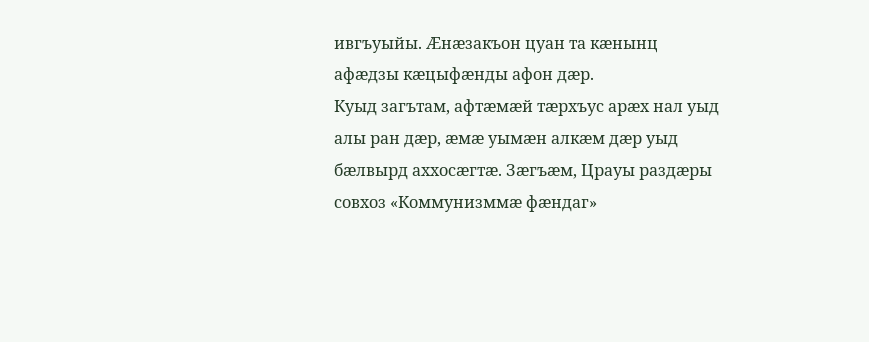ивгъуыйы. Ӕнӕзакъон цуан та кӕнынц афӕдзы кӕцыфӕнды афон дӕр.
Куыд загътам, афтӕмӕй тӕрхъус арӕх нал уыд алы ран дӕр, ӕмӕ уымӕн алкӕм дӕр уыд бӕлвырд аххосӕгтӕ. Зӕгъӕм, Црауы раздӕры совхоз «Коммунизммӕ фӕндаг»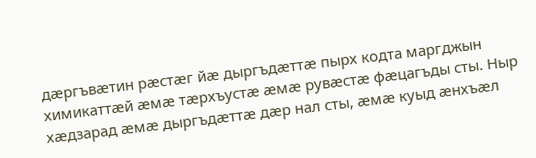дӕргъвӕтин рӕстӕг йӕ дыргъдӕттӕ пырх кодта маргджын химикаттӕй ӕмӕ тӕрхъустӕ ӕмӕ рувӕстӕ фӕцагъды сты. Ныр хӕдзарад ӕмӕ дыргъдӕттӕ дӕр нал сты, ӕмӕ куыд ӕнхъӕл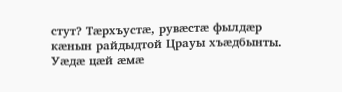стут? Тӕрхъустӕ, рувӕстӕ фылдӕр кӕнын райдыдтой Црауы хъӕдбынты.
Уӕдӕ цӕй ӕмӕ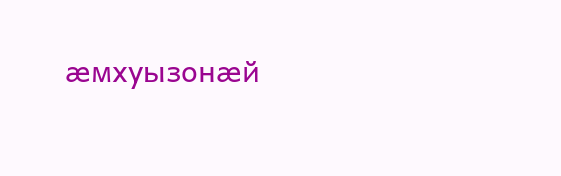ӕмхуызонӕй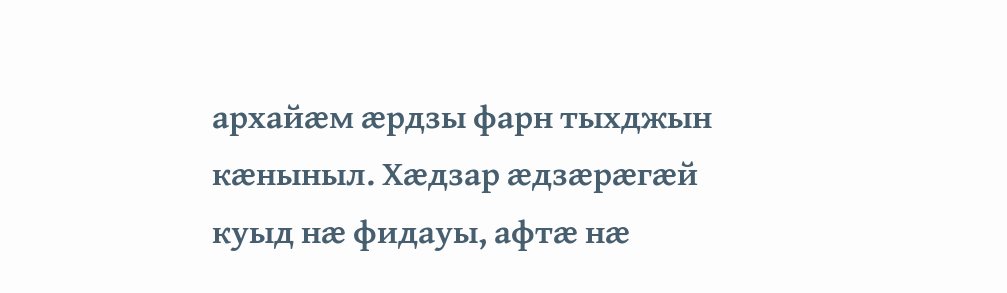архайӕм ӕрдзы фарн тыхджын кӕныныл. Хӕдзар ӕдзӕрӕгӕй куыд нӕ фидауы, афтӕ нӕ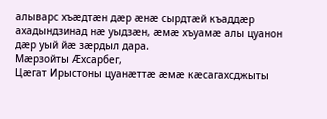алыварс хъӕдтӕн дӕр ӕнӕ сырдтӕй къаддӕр ахадындзинад нӕ уыдзӕн, ӕмӕ хъуамӕ алы цуанон дӕр уый йӕ зӕрдыл дара.
Мӕрзойты Ӕхсарбег,
Цӕгат Ирыстоны цуанӕттӕ ӕмӕ кӕсагахсджыты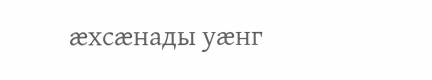ӕхсӕнады уӕнг